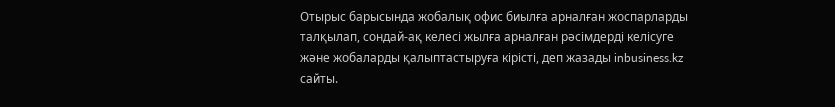Отырыс барысында жобалық офис биылға арналған жоспарларды талқылап, сондай-ақ келесі жылға арналған рәсімдерді келісуге және жобаларды қалыптастыруға кірісті, деп жазады inbusiness.kz сайты.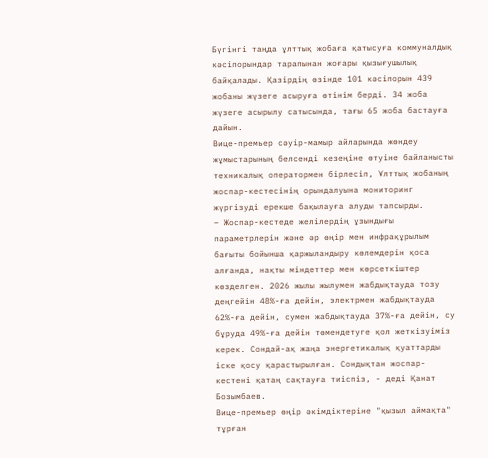Бүгінгі таңда ұлттық жобаға қатысуға коммуналдық кәсіпорындар тарапынан жоғары қызығушылық байқалады. Қазірдің өзінде 101 кәсіпорын 439 жобаны жүзеге асыруға өтінім берді. 34 жоба жүзеге асырылу сатысында, тағы 65 жоба бастауға дайын.
Вице-премьер сәуір-мамыр айларында жөндеу жұмыстарының белсенді кезеңіне өтуіне байланысты техникалық оператормен бірлесіп, Ұлттық жобаның жоспар-кестесінің орындалуына мониторинг жүргізуді ерекше бақылауға алуды тапсырды.
– Жоспар-кестеде желілердің ұзындығы параметрлерін және әр өңір мен инфрақұрылым бағыты бойынша қаржыландыру көлемдерін қоса алғанда, нақты міндеттер мен көрсеткіштер көзделген. 2026 жылы жылумен жабдықтауда тозу деңгейін 48%-ға дейін, электрмен жабдықтауда 62%-ға дейін, сумен жабдықтауда 37%-ға дейін, су бұруда 49%-ға дейін төмендетуге қол жеткізуіміз керек. Сондай-ақ жаңа энергетикалық қуаттарды іске қосу қарастырылған. Сондықтан жоспар-кестені қатаң сақтауға тиіспіз, - деді Қанат Бозымбаев.
Вице-премьер өңір әкімдіктеріне "қызыл аймақта" тұрған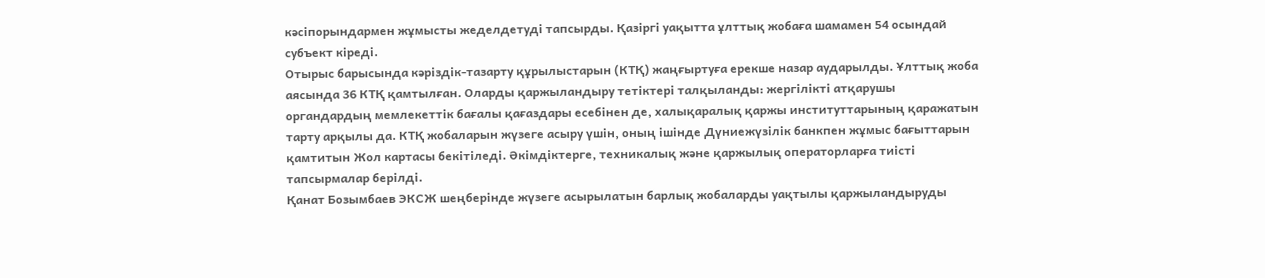кәсіпорындармен жұмысты жеделдетуді тапсырды. Қазіргі уақытта ұлттық жобаға шамамен 54 осындай субъект кіреді.
Отырыс барысында кәріздік-тазарту құрылыстарын (КТҚ) жаңғыртуға ерекше назар аударылды. Ұлттық жоба аясында 36 КТҚ қамтылған. Оларды қаржыландыру тетіктері талқыланды: жергілікті атқарушы органдардың мемлекеттік бағалы қағаздары есебінен де, халықаралық қаржы институттарының қаражатын тарту арқылы да. КТҚ жобаларын жүзеге асыру үшін, оның ішінде Дүниежүзілік банкпен жұмыс бағыттарын қамтитын Жол картасы бекітіледі. Әкімдіктерге, техникалық және қаржылық операторларға тиісті тапсырмалар берілді.
Қанат Бозымбаев ЭКСЖ шеңберінде жүзеге асырылатын барлық жобаларды уақтылы қаржыландыруды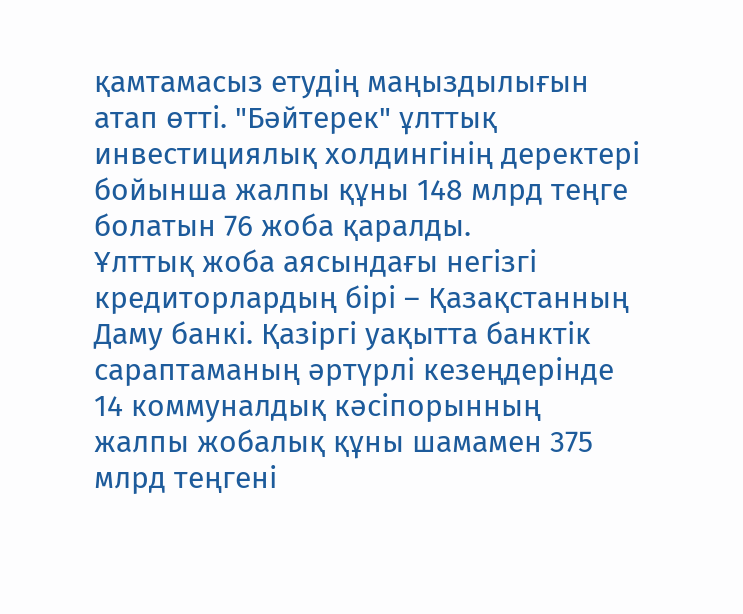қамтамасыз етудің маңыздылығын атап өтті. "Бәйтерек" ұлттық инвестициялық холдингінің деректері бойынша жалпы құны 148 млрд теңге болатын 76 жоба қаралды.
Ұлттық жоба аясындағы негізгі кредиторлардың бірі – Қазақстанның Даму банкі. Қазіргі уақытта банктік сараптаманың әртүрлі кезеңдерінде 14 коммуналдық кәсіпорынның жалпы жобалық құны шамамен 375 млрд теңгені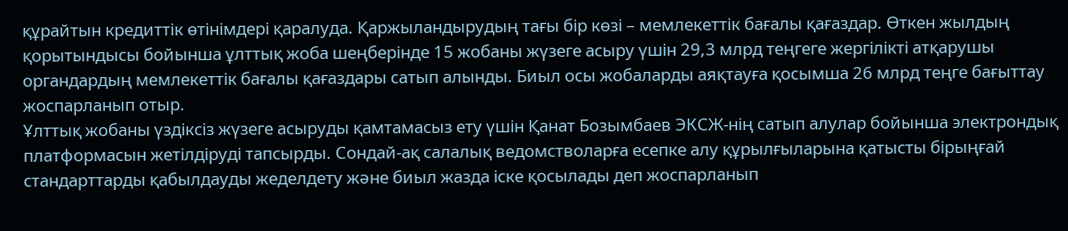құрайтын кредиттік өтінімдері қаралуда. Қаржыландырудың тағы бір көзі – мемлекеттік бағалы қағаздар. Өткен жылдың қорытындысы бойынша ұлттық жоба шеңберінде 15 жобаны жүзеге асыру үшін 29,3 млрд теңгеге жергілікті атқарушы органдардың мемлекеттік бағалы қағаздары сатып алынды. Биыл осы жобаларды аяқтауға қосымша 26 млрд теңге бағыттау жоспарланып отыр.
Ұлттық жобаны үздіксіз жүзеге асыруды қамтамасыз ету үшін Қанат Бозымбаев ЭКСЖ-нің сатып алулар бойынша электрондық платформасын жетілдіруді тапсырды. Сондай-ақ салалық ведомстволарға есепке алу құрылғыларына қатысты бірыңғай стандарттарды қабылдауды жеделдету және биыл жазда іске қосылады деп жоспарланып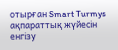отырған Smart Turmys ақпараттық жүйесін енгізу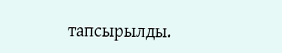тапсырылды.